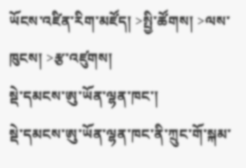ཡོངས་འཛིན་རིག་མཛོད། >སྤྱི་ཚོགས། >ལས་ཁུངས། >རྩ་འཛུགས།
སྡེ་དམངས་ཨུ་ཡོན་ལྷན་ཁང་།
སྡེ་དམངས་ཨུ་ཡོན་ལྷན་ཁང་ནི་ཀྲུང་གོ་སྐམ་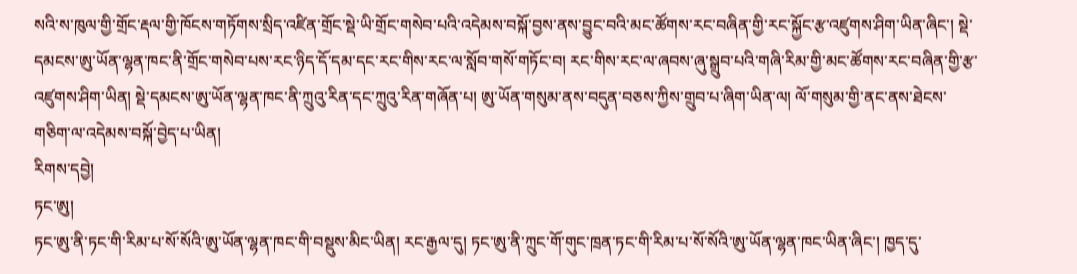སའི་ས་ཁུལ་གྱི་གྲོང་རྡལ་གྱི་ཁོངས་གཏོགས་སྲིད་འཛིན་གྲོང་སྡེ་ཡི་གྲོང་གསེབ་པའི་འདེམས་བསྐོ་བྱས་ནས་བྱུང་བའི་མང་ཚོགས་རང་བཞིན་གྱི་རང་སྐྱོང་རྩ་འཛུགས་ཤིག་ཡིན་ཞིང་། སྡེ་དམངས་ཨུ་ཡོན་ལྷན་ཁང་ནི་གྲོང་གསེབ་པས་རང་ཉིད་དོ་དམ་དང་རང་གིས་རང་ལ་སློབ་གསོ་གཏོང་བ། རང་གིས་རང་ལ་ཞབས་ཞུ་སྒྲུབ་པའི་གཞི་རིམ་གྱི་མང་ཚོགས་རང་བཞིན་གྱི་རྩ་འཛུགས་ཤིག་ཡིན། སྡེ་དམངས་ཨུ་ཡོན་ལྷན་ཁང་ནི་ཀྲུའུ་རིན་དང་ཀྲུའུ་རིན་གཞོན་པ། ཨུ་ཡོན་གསུམ་ནས་བདུན་བཅས་ཀྱིས་གྲུབ་པ་ཞིག་ཡིན་ལ། ལོ་གསུམ་གྱི་ནང་ནས་ཐེངས་གཅིག་ལ་འདེམས་བསྐོ་བྱེད་པ་ཡིན།
རིགས་དབྱེ།
ཏང་ཨུ།
ཏང་ཨུ་ནི་ཏང་གི་རིམ་པ་སོ་སོའི་ཨུ་ཡོན་ལྷན་ཁང་གི་བསྡུས་མིང་ཡིན། རང་རྒྱལ་དུ། ཏང་ཨུ་ནི་ཀྲུང་གོ་གུང་ཁྲན་ཏང་གི་རིམ་པ་སོ་སོའི་ཨུ་ཡོན་ལྷན་ཁང་ཡིན་ཞིང་། ཁྱད་དུ་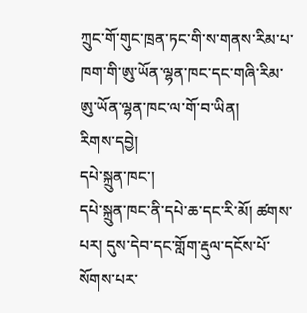ཀྲུང་གོ་གུང་ཁྲན་ཏང་གི་ས་གནས་རིམ་པ་ཁག་གི་ཨུ་ཡོན་ལྷན་ཁང་དང་གཞི་རིམ་ཨུ་ཡོན་ལྷན་ཁང་ལ་གོ་བ་ཡིན།
རིགས་དབྱེ།
དཔེ་སྐྲུན་ཁང་།
དཔེ་སྐྲུན་ཁང་ནི་དཔེ་ཆ་དང་རི་མོ། ཚགས་པར། དུས་དེབ་དང་གློག་རྡུལ་དངོས་པོ་སོགས་པར་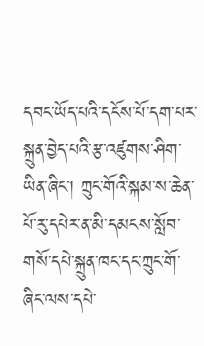དབང་ཡོད་པའི་དངོས་པོ་དག་པར་སྐྲུན་བྱེད་པའི་རྩ་འཛུགས་ཤིག་ཡིན་ཞིང་། ཀྲུང་གོའི་སྐམ་ས་ཆེན་པོ་རུ་དཔེར་ན་མི་དམངས་སློབ་གསོ་དཔེ་སྐྲུན་ཁང་དང་ཀྲུང་གོ་ཞིང་ལས་དཔེ་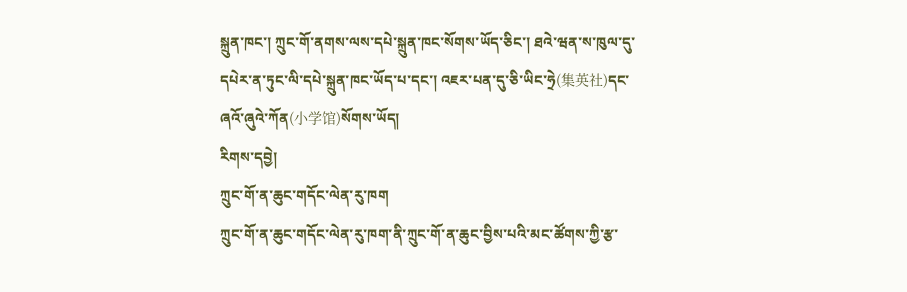སྐྲུན་ཁང་། ཀྲུང་གོ་ནགས་ལས་དཔེ་སྐྲུན་ཁང་སོགས་ཡོད་ཅིང་། ཐའེ་ཝན་ས་ཁུལ་དུ་དཔེར་ན་ཏུང་ལི་དཔེ་སྐྲུན་ཁང་ཡོད་པ་དང་། འཇར་པན་དུ་ཅི་ཡིང་ཧྲེ(集英社)དང་ཞའོ་ཞུའེ་ཀོན(小学馆)སོགས་ཡོད།
རིགས་དབྱེ།
ཀྲུང་གོ་ན་ཆུང་གདོང་ལེན་རུ་ཁག
ཀྲུང་གོ་ན་ཆུང་གདོང་ལེན་རུ་ཁག་ནི་ཀྲུང་གོ་ན་ཆུང་བྱིས་པའི་མང་ཚོགས་ཀྱི་རྩ་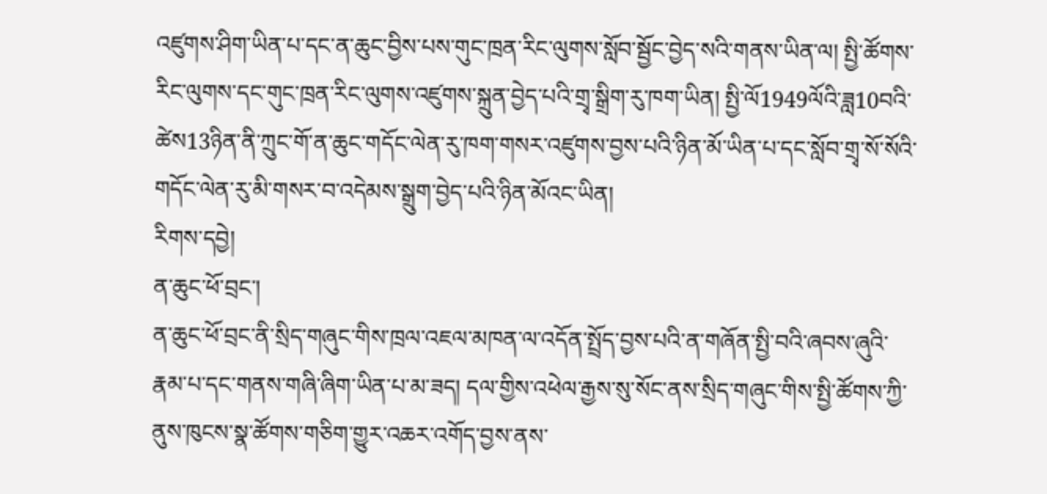འཛུགས་ཤིག་ཡིན་པ་དང་ན་ཆུང་བྱིས་པས་གུང་ཁྲན་རིང་ལུགས་སློབ་སྦྱོང་བྱེད་སའི་གནས་ཡིན་ལ། སྤྱི་ཚོགས་རིང་ལུགས་དང་གུང་ཁྲན་རིང་ལུགས་འཛུགས་སྐྲུན་བྱེད་པའི་གྲྭ་སྒྲིག་རུ་ཁག་ཡིན། སྤྱི་ལོ1949ལོའི་ཟླ10བའི་ཚེས13ཉིན་ནི་ཀྲུང་གོ་ན་ཆུང་གདོང་ལེན་རུ་ཁག་གསར་འཛུགས་བྱས་པའི་ཉིན་མོ་ཡིན་པ་དང་སློབ་གྲྭ་སོ་སོའི་གདོང་ལེན་རུ་མི་གསར་བ་འདེམས་སྒྲུག་བྱེད་པའི་ཉིན་མོའང་ཡིན།
རིགས་དབྱེ།
ན་ཆུང་ཕོ་བྲང་།
ན་ཆུང་ཕོ་བྲང་ནི་སྲིད་གཞུང་གིས་ཁྲལ་འཇལ་མཁན་ལ་འདོན་སྤྲོད་བྱས་པའི་ན་གཞོན་སྤྱི་བའི་ཞབས་ཞུའི་རྣམ་པ་དང་གནས་གཞི་ཞིག་ཡིན་པ་མ་ཟད། དལ་གྱིས་འཕེལ་རྒྱས་སུ་སོང་ནས་སྲིད་གཞུང་གིས་སྤྱི་ཚོགས་ཀྱི་ནུས་ཁུངས་སྣ་ཚོགས་གཅིག་གྱུར་འཆར་འགོད་བྱས་ནས་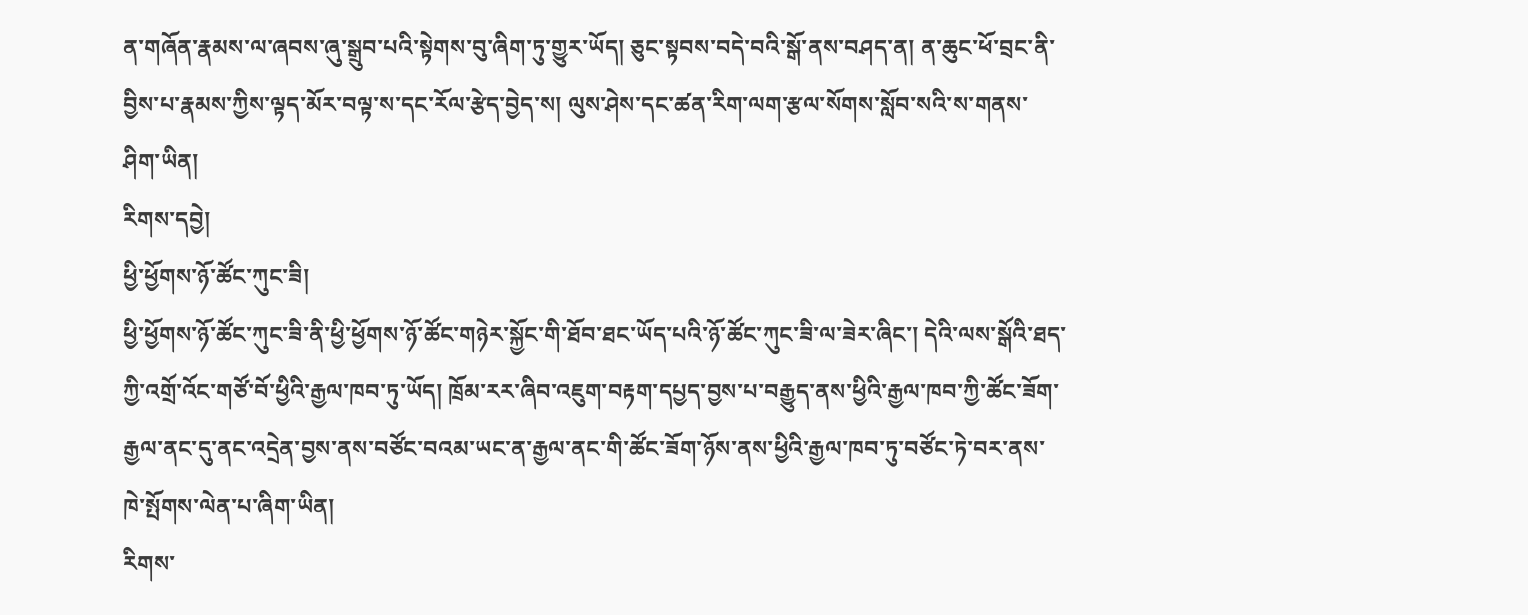ན་གཞོན་རྣམས་ལ་ཞབས་ཞུ་སྒྲུབ་པའི་སྟེགས་བུ་ཞིག་ཏུ་གྱུར་ཡོད། ཅུང་སྟབས་བདེ་བའི་སྒོ་ནས་བཤད་ན། ན་ཆུང་ཕོ་བྲང་ནི་བྱིས་པ་རྣམས་ཀྱིས་ལྟད་མོར་བལྟ་ས་དང་རོལ་རྩེད་བྱེད་ས། ལུས་ཤེས་དང་ཚན་རིག་ལག་རྩལ་སོགས་སློབ་སའི་ས་གནས་ཤིག་ཡིན།
རིགས་དབྱེ།
ཕྱི་ཕྱོགས་ཉོ་ཚོང་ཀུང་ཟི།
ཕྱི་ཕྱོགས་ཉོ་ཚོང་ཀུང་ཟི་ནི་ཕྱི་ཕྱོགས་ཉོ་ཚོང་གཉེར་སྐྱོང་གི་ཐོབ་ཐང་ཡོད་པའི་ཉོ་ཚོང་ཀུང་ཟི་ལ་ཟེར་ཞིང་། དེའི་ལས་སྒོའི་ཐད་ཀྱི་འགྲོ་འོང་གཙོ་བོ་ཕྱིའི་རྒྱལ་ཁབ་ཏུ་ཡོད། ཁྲོམ་རར་ཞིབ་འཇུག་བརྟག་དཔྱད་བྱས་པ་བརྒྱུད་ནས་ཕྱིའི་རྒྱལ་ཁབ་ཀྱི་ཚོང་ཟོག་རྒྱལ་ནང་དུ་ནང་འདྲེན་བྱས་ནས་བཙོང་བའམ་ཡང་ན་རྒྱལ་ནང་གི་ཚོང་ཟོག་ཉོས་ནས་ཕྱིའི་རྒྱལ་ཁབ་ཏུ་བཙོང་ཏེ་བར་ནས་ཁེ་སྤོགས་ལེན་པ་ཞིག་ཡིན།
རིགས་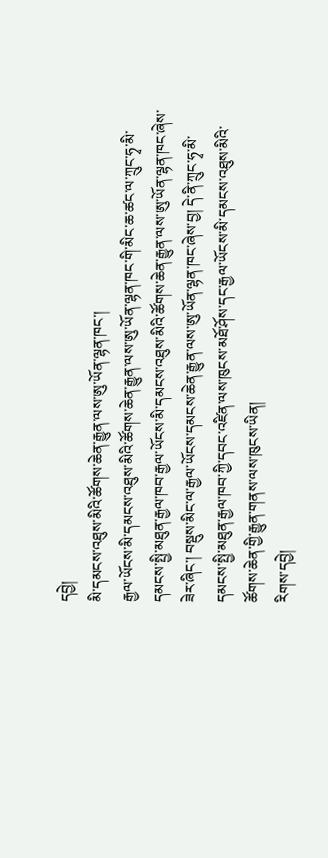དབྱེ།
མི་དམངས་འཐུས་མིའི་ཚོགས་ཆེན་རྒྱུན་ལས་ཨུ་ཡོན་ལྷན་ཁང་།
རྒྱལ་ཡོངས་མི་དམངས་འཐུས་མིའི་ཚོགས་ཆེན་རྒྱུན་ལས་ཨུ་ཡོན་ལྷན་ཁང་གི་མིང་ཆ་ཚང་ལ་ཀྲུང་ཧྭ་མི་དམངས་སྤྱི་མཐུན་རྒྱལ་ཁབ་རྒྱལ་ཡོངས་མི་དམངས་འཐུས་མིའི་ཚོགས་ཆེན་རྒྱུན་ལས་ཨུ་ཡོན་ལྷན་ཁང་ཞེས་ཟེར་ཞིང་། བསྡུས་མིང་ལ་རྒྱལ་ཡོངས་དམངས་ཆེན་རྒྱུན་ལས་ཨུ་ཡོན་ལྷན་ཁང་ཞེས་བྱ། དེ་ནི་ཀྲུང་ཧྭ་མི་དམངས་སྤྱི་མཐུན་རྒྱལ་ཁབ་ཀྱི་དབང་འཛིན་ལས་ཁུངས་མཐོ་ཤོས་དང་རྒྱལ་ཡོངས་མི་དམངས་འཐུས་མིའི་ཚོགས་ཆེན་གྱི་རྒྱུན་གནས་ལས་ཁུངས་ཡིན།
རིགས་དབྱེ།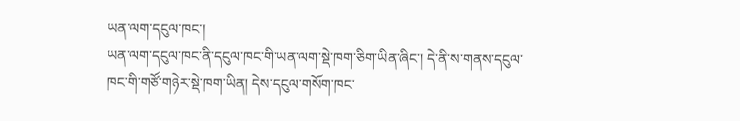ཡན་ལག་དངུལ་ཁང་།
ཡན་ལག་དངུལ་ཁང་ནི་དངུལ་ཁང་གི་ཡན་ལག་སྡེ་ཁག་ཅིག་ཡིན་ཞིང་། དེ་ནི་ས་གནས་དངུལ་ཁང་གི་གཙོ་གཉེར་སྡེ་ཁག་ཡིན། དེས་དངུལ་གསོག་ཁང་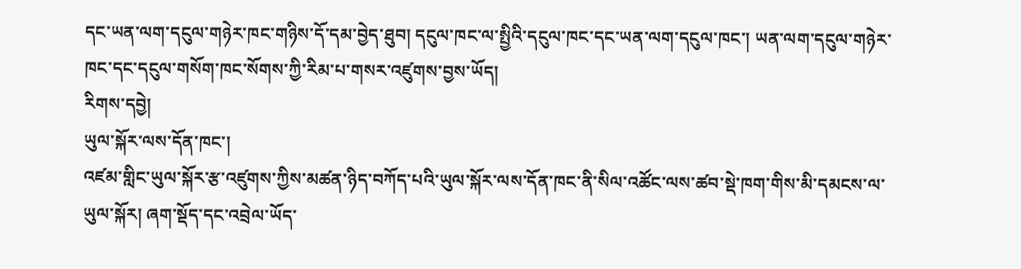དང་ཡན་ལག་དངུལ་གཉེར་ཁང་གཉིས་དོ་དམ་བྱེད་ཐུབ། དངུལ་ཁང་ལ་སྤྱིའི་དངུལ་ཁང་དང་ཡན་ལག་དངུལ་ཁང་། ཡན་ལག་དངུལ་གཉེར་ཁང་དང་དངུལ་གསོག་ཁང་སོགས་ཀྱི་རིམ་པ་གསར་འཛུགས་བྱས་ཡོད།
རིགས་དབྱེ།
ཡུལ་སྐོར་ལས་དོན་ཁང་།
འཛམ་གླིང་ཡུལ་སྐོར་རྩ་འཛུགས་ཀྱིས་མཚན་ཉིད་བཀོད་པའི་ཡུལ་སྐོར་ལས་དོན་ཁང་ནི་སིལ་འཚོང་ལས་ཚབ་སྡེ་ཁག་གིས་མི་དམངས་ལ་ཡུལ་སྐོར། ཞག་སྡོད་དང་འབྲེལ་ཡོད་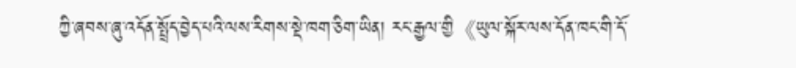ཀྱི་ཞབས་ཞུ་འདོན་སྤྲོད་བྱེད་པའི་ལས་རིགས་སྡེ་ཁག་ཅིག་ཡིན། རང་རྒྱལ་གྱི《ཡུལ་སྐོར་ལས་དོན་ཁང་གི་དོ་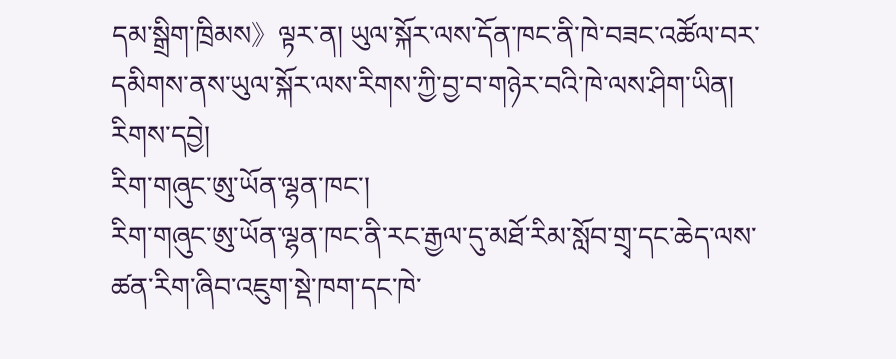དམ་སྒྲིག་ཁྲིམས》ལྟར་ན། ཡུལ་སྐོར་ལས་དོན་ཁང་ནི་ཁེ་བཟང་འཚོལ་བར་དམིགས་ནས་ཡུལ་སྐོར་ལས་རིགས་ཀྱི་བྱ་བ་གཉེར་བའི་ཁེ་ལས་ཤིག་ཡིན།
རིགས་དབྱེ།
རིག་གཞུང་ཨུ་ཡོན་ལྷན་ཁང་།
རིག་གཞུང་ཨུ་ཡོན་ལྷན་ཁང་ནི་རང་རྒྱལ་དུ་མཐོ་རིམ་སློབ་གྲྭ་དང་ཆེད་ལས་ཚན་རིག་ཞིབ་འཇུག་སྡེ་ཁག་དང་ཁེ་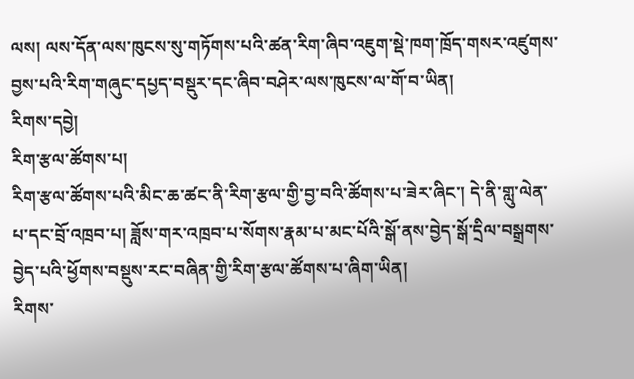ལས། ལས་དོན་ལས་ཁུངས་སུ་གཏོགས་པའི་ཚན་རིག་ཞིབ་འཇུག་སྡེ་ཁག་ཁྲོད་གསར་འཛུགས་བྱས་པའི་རིག་གཞུང་དཔྱད་བསྡུར་དང་ཞིབ་བཤེར་ལས་ཁུངས་ལ་གོ་བ་ཡིན།
རིགས་དབྱེ།
རིག་རྩལ་ཚོགས་པ།
རིག་རྩལ་ཚོགས་པའི་མིང་ཆ་ཚང་ནི་རིག་རྩལ་གྱི་བྱ་བའི་ཚོགས་པ་ཟེར་ཞིང་། དེ་ནི་གླུ་ལེན་པ་དང་བྲོ་འཁྲབ་པ། ཟློས་གར་འཁྲབ་པ་སོགས་རྣམ་པ་མང་པོའི་སྒོ་ནས་བྱེད་སྒོ་དྲིལ་བསྒྲགས་བྱེད་པའི་ཕྱོགས་བསྡུས་རང་བཞིན་གྱི་རིག་རྩལ་ཚོགས་པ་ཞིག་ཡིན།
རིགས་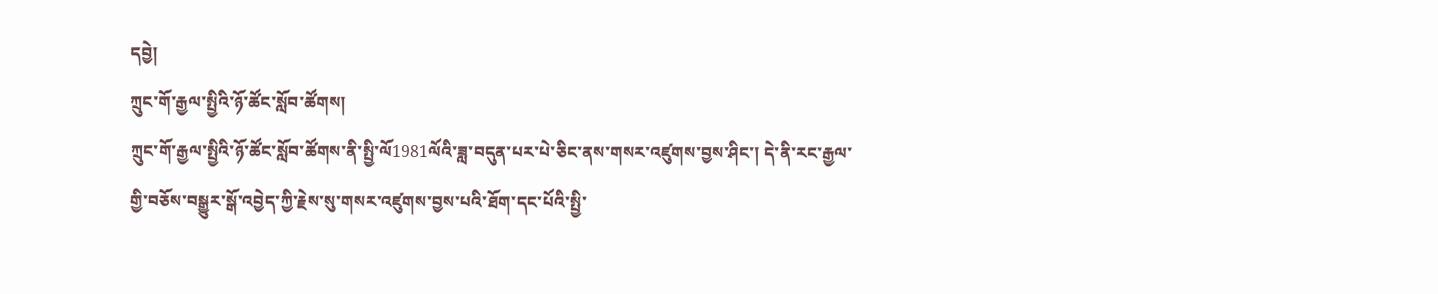དབྱེ།
ཀྲུང་གོ་རྒྱལ་སྤྱིའི་ཉོ་ཚོང་སློབ་ཚོགས།
ཀྲུང་གོ་རྒྱལ་སྤྱིའི་ཉོ་ཚོང་སློབ་ཚོགས་ནི་སྤྱི་ལོ1981ལོའི་ཟླ་བདུན་པར་པེ་ཅིང་ནས་གསར་འཛུགས་བྱས་ཤིང་། དེ་ནི་རང་རྒྱལ་གྱི་བཅོས་བསྒྱུར་སྒོ་འབྱེད་ཀྱི་རྗེས་སུ་གསར་འཛུགས་བྱས་པའི་ཐོག་དང་པོའི་སྤྱི་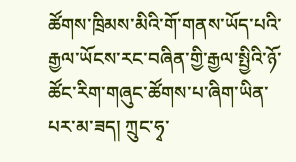ཚོགས་ཁྲིམས་མིའི་གོ་གནས་ཡོད་པའི་རྒྱལ་ཡོངས་རང་བཞིན་གྱི་རྒྱལ་སྤྱིའི་ཉོ་ཚོང་རིག་གཞུང་ཚོགས་པ་ཞིག་ཡིན་པར་མ་ཟད། ཀྲུང་ཧྭ་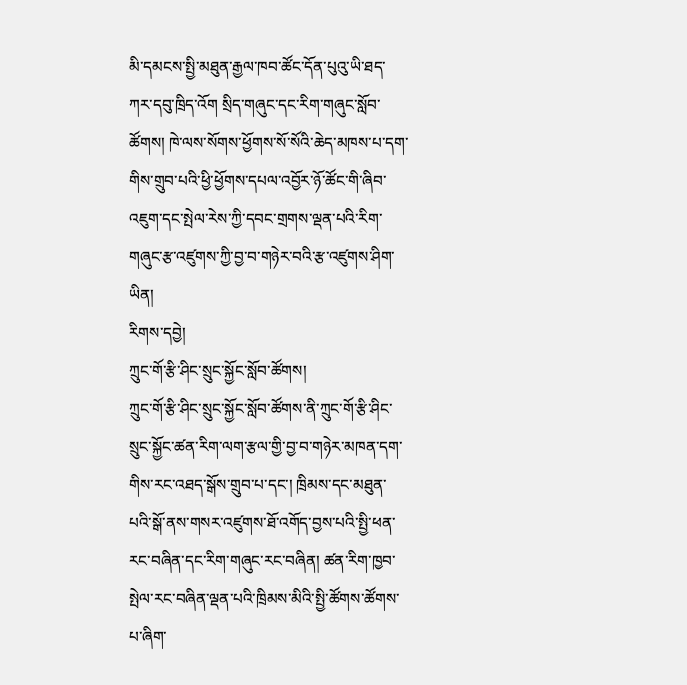མི་དམངས་སྤྱི་མཐུན་རྒྱལ་ཁབ་ཚོང་དོན་པུའུ་ཡི་ཐད་ཀར་དབུ་ཁྲིད་འོག སྲིད་གཞུང་དང་རིག་གཞུང་སློབ་ཚོགས། ཁེ་ལས་སོགས་ཕྱོགས་སོ་སོའི་ཆེད་མཁས་པ་དག་གིས་གྲུབ་པའི་ཕྱི་ཕྱོགས་དཔལ་འབྱོར་ཉོ་ཚོང་གི་ཞིབ་འཇུག་དང་སྤེལ་རེས་ཀྱི་དབང་གྲགས་ལྡན་པའི་རིག་གཞུང་རྩ་འཛུགས་ཀྱི་བྱ་བ་གཉེར་བའི་རྩ་འཛུགས་ཤིག་ཡིན།
རིགས་དབྱེ།
ཀྲུང་གོ་རྩི་ཤིང་སྲུང་སྐྱོང་སློབ་ཚོགས།
ཀྲུང་གོ་རྩི་ཤིང་སྲུང་སྐྱོང་སློབ་ཚོགས་ནི་ཀྲུང་གོ་རྩི་ཤིང་སྲུང་སྐྱོང་ཚན་རིག་ལག་རྩལ་གྱི་བྱ་བ་གཉེར་མཁན་དག་གིས་རང་འཐད་སྒོས་གྲུབ་པ་དང་། ཁྲིམས་དང་མཐུན་པའི་སྒོ་ནས་གསར་འཛུགས་ཐོ་འགོད་བྱས་པའི་སྤྱི་ཕན་རང་བཞིན་དང་རིག་གཞུང་རང་བཞིན། ཚན་རིག་ཁྱབ་སྤེལ་རང་བཞིན་ལྡན་པའི་ཁྲིམས་མིའི་སྤྱི་ཚོགས་ཚོགས་པ་ཞིག་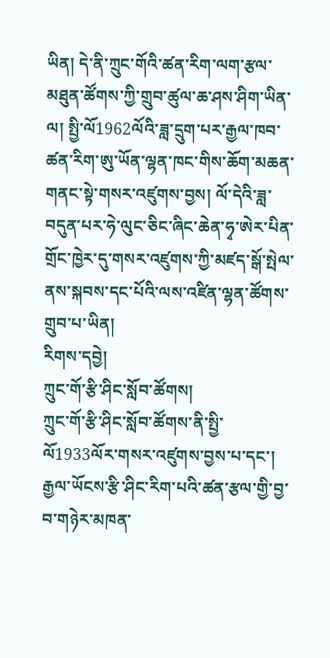ཡིན། དེ་ནི་ཀྲུང་གོའི་ཚན་རིག་ལག་རྩལ་མཐུན་ཚོགས་ཀྱི་གྲུབ་ཚུལ་ཆ་ཤས་ཤིག་ཡིན་ལ། སྤྱི་ལོ1962ལོའི་ཟླ་དྲུག་པར་རྒྱལ་ཁབ་ཚན་རིག་ཨུ་ཡོན་ལྷན་ཁང་གིས་ཆོག་མཆན་གནང་སྟེ་གསར་འཛུགས་བྱས། ལོ་དེའི་ཟླ་བདུན་པར་ཧེ་ལུང་ཅིང་ཞིང་ཆེན་ཧྭ་ཨེར་པིན་གྲོང་ཁྱེར་དུ་གསར་འཛུགས་ཀྱི་མཛད་སྒོ་སྤེལ་ནས་སྐབས་དང་པོའི་ལས་འཛིན་ལྷན་ཚོགས་གྲུབ་པ་ཡིན།
རིགས་དབྱེ།
ཀྲུང་གོ་རྩི་ཤིང་སློབ་ཚོགས།
ཀྲུང་གོ་རྩི་ཤིང་སློབ་ཚོགས་ནི་སྤྱི་ལོ1933ལོར་གསར་འཛུགས་བྱས་པ་དང་། རྒྱལ་ཡོངས་རྩི་ཤིང་རིག་པའི་ཚན་རྩལ་གྱི་བྱ་བ་གཉེར་མཁན་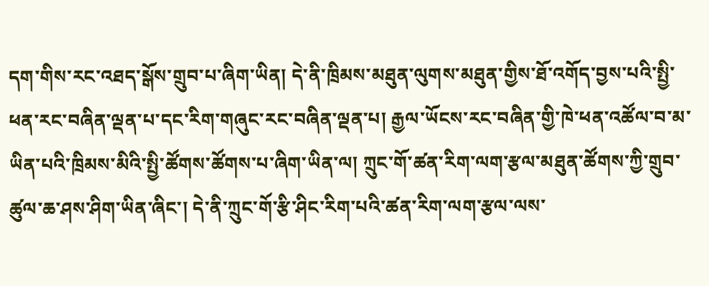དག་གིས་རང་འཐད་སྒོས་གྲུབ་པ་ཞིག་ཡིན། དེ་ནི་ཁྲིམས་མཐུན་ལུགས་མཐུན་གྱིས་ཐོ་འགོད་བྱས་པའི་སྤྱི་ཕན་རང་བཞིན་ལྡན་པ་དང་རིག་གཞུང་རང་བཞིན་ལྡན་པ། རྒྱལ་ཡོངས་རང་བཞིན་གྱི་ཁེ་ཕན་འཚོལ་བ་མ་ཡིན་པའི་ཁྲིམས་མིའི་སྤྱི་ཚོགས་ཚོགས་པ་ཞིག་ཡིན་ལ། ཀྲུང་གོ་ཚན་རིག་ལག་རྩལ་མཐུན་ཚོགས་ཀྱི་གྲུབ་ཚུལ་ཆ་ཤས་ཤིག་ཡིན་ཞིང་། དེ་ནི་ཀྲུང་གོ་རྩི་ཤིང་རིག་པའི་ཚན་རིག་ལག་རྩལ་ལས་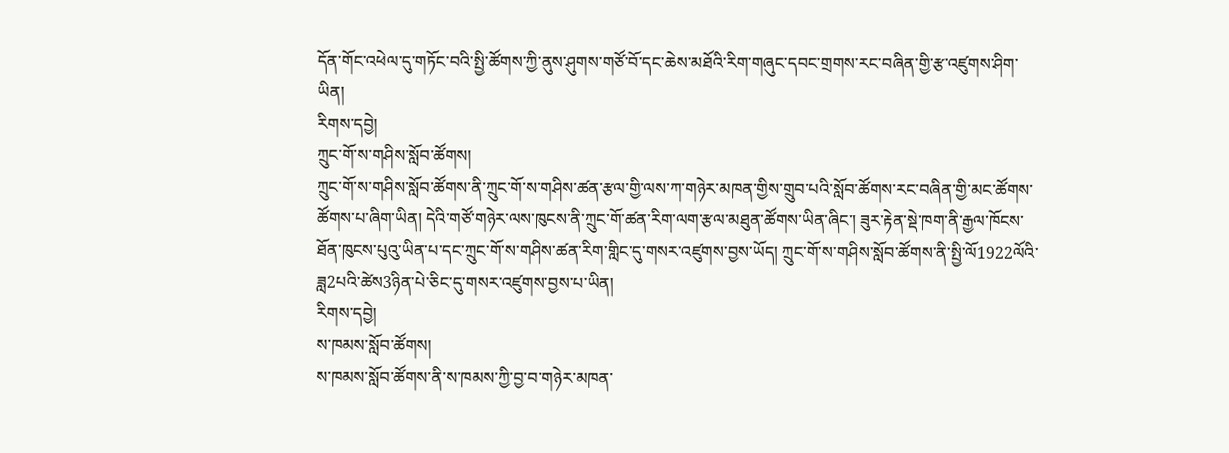དོན་གོང་འཕེལ་དུ་གཏོང་བའི་སྤྱི་ཚོགས་ཀྱི་ནུས་ཤུགས་གཙོ་བོ་དང་ཆེས་མཐོའི་རིག་གཞུང་དབང་གྲགས་རང་བཞིན་གྱི་རྩ་འཛུགས་ཤིག་ཡིན།
རིགས་དབྱེ།
ཀྲུང་གོ་ས་གཤིས་སློབ་ཚོགས།
ཀྲུང་གོ་ས་གཤིས་སློབ་ཚོགས་ནི་ཀྲུང་གོ་ས་གཤིས་ཚན་རྩལ་གྱི་ལས་ཀ་གཉེར་མཁན་གྱིས་གྲུབ་པའི་སློབ་ཚོགས་རང་བཞིན་གྱི་མང་ཚོགས་ཚོགས་པ་ཞིག་ཡིན། དེའི་གཙོ་གཉེར་ལས་ཁུངས་ནི་ཀྲུང་གོ་ཚན་རིག་ལག་རྩལ་མཐུན་ཚོགས་ཡིན་ཞིང་། ཟུར་རྟེན་སྡེ་ཁག་ནི་རྒྱལ་ཁོངས་ཐོན་ཁུངས་པུའུ་ཡིན་པ་དང་ཀྲུང་གོ་ས་གཤིས་ཚན་རིག་གླིང་དུ་གསར་འཛུགས་བྱས་ཡོད། ཀྲུང་གོ་ས་གཤིས་སློབ་ཚོགས་ནི་སྤྱི་ལོ1922ལོའི་ཟླ2པའི་ཚེས3ཉིན་པེ་ཅིང་དུ་གསར་འཛུགས་བྱས་པ་ཡིན།
རིགས་དབྱེ།
ས་ཁམས་སློབ་ཚོགས།
ས་ཁམས་སློབ་ཚོགས་ནི་ས་ཁམས་ཀྱི་བྱ་བ་གཉེར་མཁན་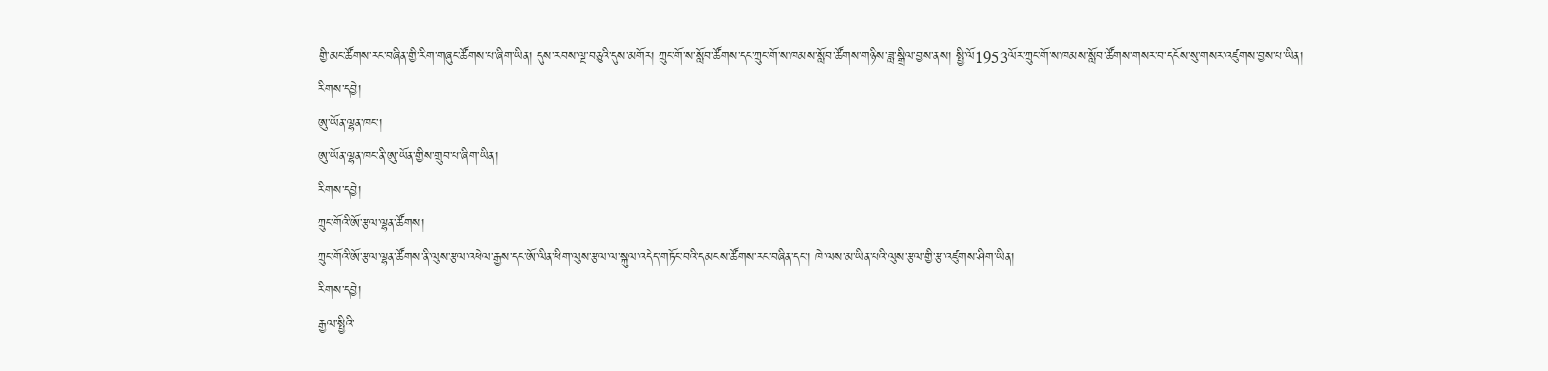གྱི་མང་ཚོགས་རང་བཞིན་གྱི་རིག་གཞུང་ཚོགས་པ་ཞིག་ཡིན། དུས་རབས་ལྔ་བཅུའི་དུས་མགོར། ཀྲུང་གོ་ས་སློབ་ཚོགས་དང་ཀྲུང་གོ་ས་ཁམས་སློབ་ཚོགས་གཉིས་ཟླ་སྒྲིལ་བྱས་ནས། སྤྱི་ལོ1953ལོར་ཀྲུང་གོ་ས་ཁམས་སློབ་ཚོགས་གསར་བ་དངོས་སུ་གསར་འཛུགས་བྱས་པ་ཡིན།
རིགས་དབྱེ།
ཨུ་ཡོན་ལྷན་ཁང་།
ཨུ་ཡོན་ལྷན་ཁང་ནི་ཨུ་ཡོན་གྱིས་གྲུབ་པ་ཞིག་ཡིན།
རིགས་དབྱེ།
ཀྲུང་གོའི་ཨོ་རྩལ་ལྷན་ཚོགས།
ཀྲུང་གོའི་ཨོ་རྩལ་ལྷན་ཚོགས་ནི་ལུས་རྩལ་འཕེལ་རྒྱས་དང་ཨོ་ལིན་ཕིག་ལུས་རྩལ་ལ་སྐུལ་འདེད་གཏོང་བའི་དམངས་ཚོགས་རང་བཞིན་དང་། ཁེ་ལས་མ་ཡིན་པའི་ལུས་རྩལ་གྱི་རྩ་འཛུགས་ཤིག་ཡིན།
རིགས་དབྱེ།
རྒྱལ་སྤྱིའི་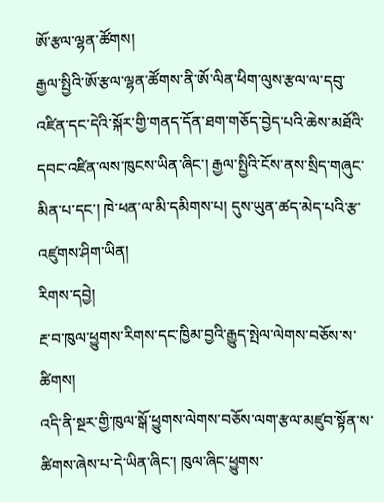ཨོ་རྩལ་ལྷན་ཚོགས།
རྒྱལ་སྤྱིའི་ཨོ་རྩལ་ལྷན་ཚོགས་ནི་ཨོ་ལིན་ཕིག་ལུས་རྩལ་ལ་དབུ་འཛིན་དང་དེའི་སྐོར་གྱི་གནད་དོན་ཐག་གཅོད་བྱེད་པའི་ཆེས་མཐོའི་དབང་འཛིན་ལས་ཁུངས་ཡིན་ཞིང་། རྒྱལ་སྤྱིའི་ངོས་ནས་སྲིད་གཞུང་མིན་པ་དང་། ཁེ་ཕན་ལ་མི་དམིགས་པ། དུས་ཡུན་ཚད་མེད་པའི་རྩ་འཛུགས་ཤིག་ཡིན།
རིགས་དབྱེ།
རྔ་བ་ཁུལ་ཕྱུགས་རིགས་དང་ཁྱིམ་བྱའི་རྒྱུད་སྤེལ་ལེགས་བཅོས་ས་ཚིགས།
འདི་ནི་སྔར་གྱི་ཁུལ་སྒོ་ཕྱུགས་ལེགས་བཅོས་ལག་རྩལ་མཛུབ་སྟོན་ས་ཚིགས་ཞེས་པ་དེ་ཡིན་ཞིང་། ཁུལ་ཞིང་ཕྱུགས་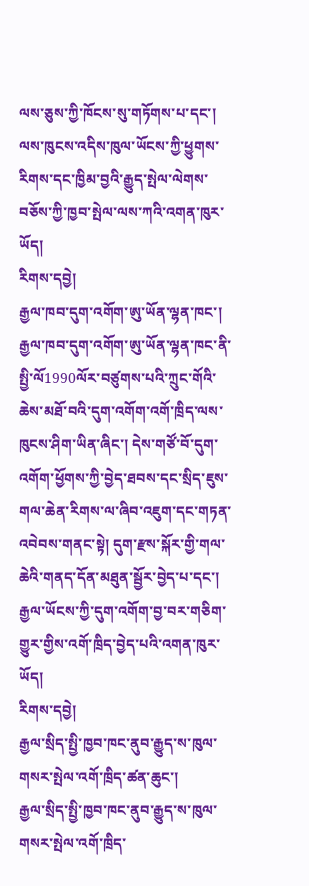ལས་ཅུས་ཀྱི་ཁོངས་སུ་གཏོགས་པ་དང་། ལས་ཁུངས་འདིས་ཁུལ་ཡོངས་ཀྱི་ཕྱུགས་རིགས་དང་ཁྱིམ་བྱའི་རྒྱུད་སྤེལ་ལེགས་བཅོས་ཀྱི་ཁྱབ་སྤེལ་ལས་ཀའི་འགན་ཁུར་ཡོད།
རིགས་དབྱེ།
རྒྱལ་ཁབ་དུག་འགོག་ཨུ་ཡོན་ལྷན་ཁང་།
རྒྱལ་ཁབ་དུག་འགོག་ཨུ་ཡོན་ལྷན་ཁང་ནི་སྤྱི་ལོ1990ལོར་བཙུགས་པའི་ཀྲུང་གོའི་ཆེས་མཐོ་བའི་དུག་འགོག་འགོ་ཁྲིད་ལས་ཁུངས་ཤིག་ཡིན་ཞིང་། དེས་གཙོ་བོ་དུག་འགོག་ཕྱོགས་ཀྱི་བྱེད་ཐབས་དང་སྲིད་ཇུས་གལ་ཆེན་རིགས་ལ་ཞིབ་འཇུག་དང་གཏན་འབེབས་གནང་སྟེ། དུག་རྫས་སྐོར་གྱི་གལ་ཆེའི་གནད་དོན་མཐུན་སྦྱོར་བྱེད་པ་དང་། རྒྱལ་ཡོངས་ཀྱི་དུག་འགོག་བྱ་བར་གཅིག་གྱུར་གྱིས་འགོ་ཁྲིད་བྱེད་པའི་འགན་ཁུར་ཡོད།
རིགས་དབྱེ།
རྒྱལ་སྲིད་སྤྱི་ཁྱབ་ཁང་ནུབ་རྒྱུད་ས་ཁུལ་གསར་སྤེལ་འགོ་ཁྲིད་ཚན་ཆུང་།
རྒྱལ་སྲིད་སྤྱི་ཁྱབ་ཁང་ནུབ་རྒྱུད་ས་ཁུལ་གསར་སྤེལ་འགོ་ཁྲིད་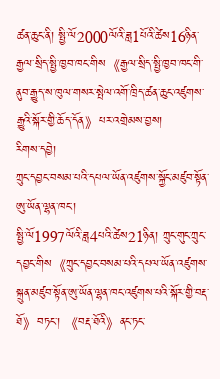ཚན་ཆུང་ནི། སྤྱི་ལོ2000ལོའི་ཟླ1པོའི་ཚེས16ཉིན་རྒྱལ་སྲིད་སྤྱི་ཁྱབ་ཁང་གིས《རྒྱལ་སྲིད་སྤྱི་ཁྱབ་ཁང་གི་ནུབ་རྒྱུད་ས་ཁུལ་གསར་སྤེལ་འགོ་ཁྲིད་ཚན་ཆུང་འཛུགས་རྒྱུའི་སྐོར་གྱི་ཆོད་དོན》པར་འགྲེམས་བྱས།
རིགས་དབྱེ།
ཀྲུང་དབྱང་བསམ་པའི་དཔལ་ཡོན་འཛུགས་སྐྱོང་མཛུབ་སྟོན་ཨུ་ཡོན་ལྷན་ཁང་།
སྤྱི་ལོ1997ལོའི་ཟླ4པའི་ཚེས21ཉིན། ཀྲུང་གུང་ཀྲུང་དབྱང་གིས《ཀྲུང་དབྱང་བསམ་པའི་དཔལ་ཡོན་འཛུགས་སྐྲུན་མཛུབ་སྟོན་ཨུ་ཡོན་ལྷན་ཁང་འཛུགས་པའི་སྐོར་གྱི་བརྡ་ཐོ》བཏང་། 《བརྡ་ཐོའི》ནང་ཏང་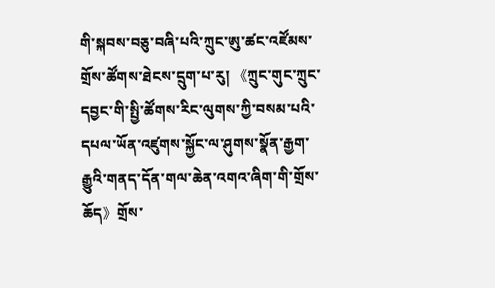གི་སྐབས་བཅུ་བཞི་པའི་ཀྲུང་ཨུ་ཚང་འཛོམས་གྲོས་ཚོགས་ཐེངས་དྲུག་པ་རུ། 《ཀྲུང་གུང་ཀྲུང་དབྱང་གི་སྤྱི་ཚོགས་རིང་ལུགས་ཀྱི་བསམ་པའི་དཔལ་ཡོན་འཛུགས་སྐྱོང་ལ་ཤུགས་སྣོན་རྒྱག་རྒྱུའི་གནད་དོན་གལ་ཆེན་འགའ་ཞིག་གི་གྲོས་ཆོད》གྲོས་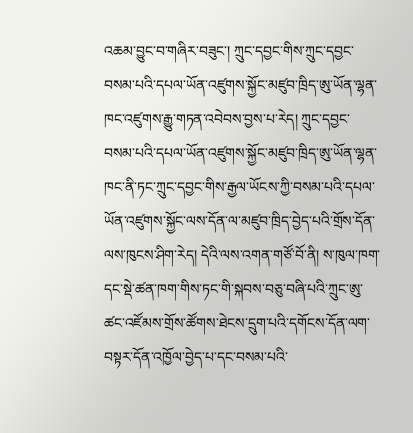འཆམ་བྱུང་བ་གཞིར་བཟུང་། ཀྲུང་དབྱང་གིས་ཀྲུང་དབྱང་བསམ་པའི་དཔལ་ཡོན་འཛུགས་སྐྱོང་མཛུབ་ཁྲིད་ཨུ་ཡོན་ལྷན་ཁང་འཛུགས་རྒྱུ་གཏན་འབེབས་བྱས་པ་རེད། ཀྲུང་དབྱང་བསམ་པའི་དཔལ་ཡོན་འཛུགས་སྐྱོང་མཛུབ་ཁྲིད་ཨུ་ཡོན་ལྷན་ཁང་ནི་ཏང་ཀྲུང་དབྱང་གིས་རྒྱལ་ཡོངས་ཀྱི་བསམ་པའི་དཔལ་ཡོན་འཛུགས་སྐྱོང་ལས་དོན་ལ་མཛུབ་ཁྲིད་བྱེད་པའི་གྲོས་དོན་ལས་ཁུངས་ཤིག་རེད། དེའི་ལས་འགན་གཙོ་བོ་ནི། ས་ཁུལ་ཁག་དང་སྡེ་ཚན་ཁག་གིས་ཏང་གི་སྐབས་བཅུ་བཞི་པའི་ཀྲུང་ཨུ་ཚང་འཛོམས་གྲོས་ཚོགས་ཐེངས་དྲུག་པའི་དགོངས་དོན་ལག་བསྟར་དོན་འཁྱོལ་བྱེད་པ་དང་བསམ་པའི་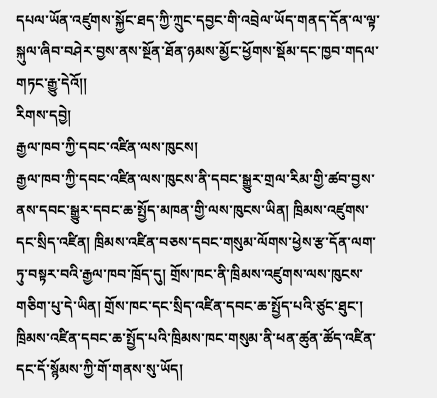དཔལ་ཡོན་འཛུགས་སྐྱོང་ཐད་ཀྱི་ཀྲུང་དབྱང་གི་འབྲེལ་ཡོད་གནད་དོན་ལ་ལྟ་སྐུལ་ཞིབ་བཤེར་བྱས་ནས་སྔོན་ཐོན་ཉམས་མྱོང་ཕྱོགས་སྡོམ་དང་ཁྱབ་གདལ་གཏང་རྒྱུ་དེའོ།།
རིགས་དབྱེ།
རྒྱལ་ཁབ་ཀྱི་དབང་འཛིན་ལས་ཁུངས།
རྒྱལ་ཁབ་ཀྱི་དབང་འཛིན་ལས་ཁུངས་ནི་དབང་སྒྱུར་གྲལ་རིམ་གྱི་ཚབ་བྱས་ནས་དབང་སྒྱུར་དབང་ཆ་སྤྱོད་མཁན་གྱི་ལས་ཁུངས་ཡིན། ཁྲིམས་འཛུགས་དང་སྲིད་འཛིན། ཁྲིམས་འཛིན་བཅས་དབང་གསུམ་ལོགས་ཕྱེས་རྩ་དོན་ལག་ཏུ་བསྟར་བའི་རྒྱལ་ཁབ་ཁྲོད་དུ། གྲོས་ཁང་ནི་ཁྲིམས་འཛུགས་ལས་ཁུངས་གཅིག་པུ་དེ་ཡིན། གྲོས་ཁང་དང་སྲིད་འཛིན་དབང་ཆ་སྤྱོད་པའི་ཙུང་ཐུང་། ཁྲིམས་འཛིན་དབང་ཆ་སྤྱོད་པའི་ཁྲིམས་ཁང་གསུམ་ནི་ཕན་ཚུན་ཚོད་འཛིན་དང་དོ་སྙོམས་ཀྱི་གོ་གནས་སུ་ཡོད།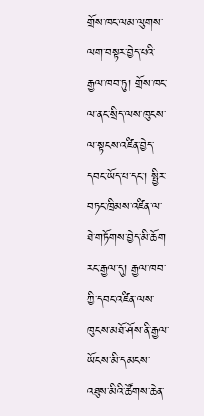གྲོས་ཁང་ལམ་ལུགས་ལག་བསྟར་བྱེད་པའི་རྒྱལ་ཁབ་ཏུ། གྲོས་ཁང་ལ་ནང་སྲིད་ལས་ཁུངས་ལ་སྟངས་འཛིན་བྱེད་དབང་ཡོད་པ་དང་། སྤྱིར་བཏང་ཁྲིམས་འཛིན་ལ་ཐེ་གཏོགས་བྱེད་མི་ཆོག རང་རྒྱལ་དུ། རྒྱལ་ཁབ་ཀྱི་དབང་འཛིན་ལས་ཁུངས་མཐོ་ཤོས་ནི་རྒྱལ་ཡོངས་མི་དམངས་འཐུས་མིའི་ཚོགས་ཆེན་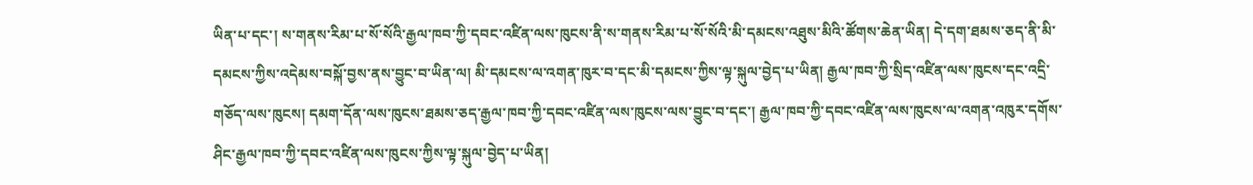ཡིན་པ་དང་། ས་གནས་རིམ་པ་སོ་སོའི་རྒྱལ་ཁབ་ཀྱི་དབང་འཛིན་ལས་ཁུངས་ནི་ས་གནས་རིམ་པ་སོ་སོའི་མི་དམངས་འཐུས་མིའི་ཚོགས་ཆེན་ཡིན། དེ་དག་ཐམས་ཅད་ནི་མི་དམངས་ཀྱིས་འདེམས་བསྐོ་བྱས་ནས་བྱུང་བ་ཡིན་ལ། མི་དམངས་ལ་འགན་ཁུར་བ་དང་མི་དམངས་ཀྱིས་ལྟ་སྐུལ་བྱེད་པ་ཡིན། རྒྱལ་ཁབ་ཀྱི་སྲིད་འཛིན་ལས་ཁུངས་དང་འདྲི་གཅོད་ལས་ཁུངས། དམག་དོན་ལས་ཁུངས་ཐམས་ཅད་རྒྱལ་ཁབ་ཀྱི་དབང་འཛིན་ལས་ཁུངས་ལས་བྱུང་བ་དང་། རྒྱལ་ཁབ་ཀྱི་དབང་འཛིན་ལས་ཁུངས་ལ་འགན་འཁུར་དགོས་ཤིང་རྒྱལ་ཁབ་ཀྱི་དབང་འཛིན་ལས་ཁུངས་ཀྱིས་ལྟ་སྐུལ་བྱེད་པ་ཡིན།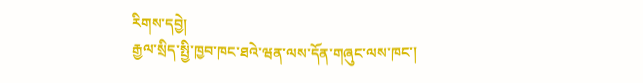རིགས་དབྱེ།
རྒྱལ་སྲིད་སྤྱི་ཁྱབ་ཁང་ཐའེ་ཝན་ལས་དོན་གཞུང་ལས་ཁང་།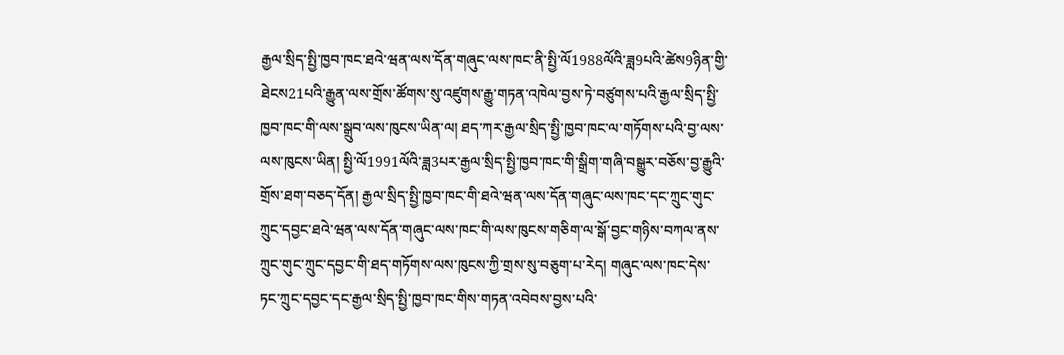རྒྱལ་སྲིད་སྤྱི་ཁྱབ་ཁང་ཐའེ་ཝན་ལས་དོན་གཞུང་ལས་ཁང་ནི་སྤྱི་ལོ1988ལོའི་ཟླ9པའི་ཚེས9ཉིན་གྱི་ཐེངས21པའི་རྒྱུན་ལས་གྲོས་ཚོགས་སུ་འཛུགས་རྒྱུ་གཏན་འཁེལ་བྱས་ཏེ་བཙུགས་པའི་རྒྱལ་སྲིད་སྤྱི་ཁྱབ་ཁང་གི་ལས་སྒྲུབ་ལས་ཁུངས་ཡིན་ལ། ཐད་ཀར་རྒྱལ་སྲིད་སྤྱི་ཁྱབ་ཁང་ལ་གཏོགས་པའི་བྱ་ལས་ལས་ཁུངས་ཡིན། སྤྱི་ལོ1991ལོའི་ཟླ3པར་རྒྱལ་སྲིད་སྤྱི་ཁྱབ་ཁང་གི་སྒྲིག་གཞི་བསྒྱུར་བཅོས་བྱ་རྒྱུའི་གྲོས་ཐག་བཅད་དོན། རྒྱལ་སྲིད་སྤྱི་ཁྱབ་ཁང་གི་ཐའེ་ཝན་ལས་དོན་གཞུང་ལས་ཁང་དང་ཀྲུང་གུང་ཀྲུང་དབྱང་ཐའེ་ཝན་ལས་དོན་གཞུང་ལས་ཁང་གི་ལས་ཁུངས་གཅིག་ལ་སྒོ་བྱང་གཉིས་བཀལ་ནས་ཀྲུང་གུང་ཀྲུང་དབྱང་གི་ཐད་གཏོགས་ལས་ཁུངས་ཀྱི་གྲས་སུ་བཅུག་པ་རེད། གཞུང་ལས་ཁང་དེས་ཏང་ཀྲུང་དབྱང་དང་རྒྱལ་སྲིད་སྤྱི་ཁྱབ་ཁང་གིས་གཏན་འབེབས་བྱས་པའི་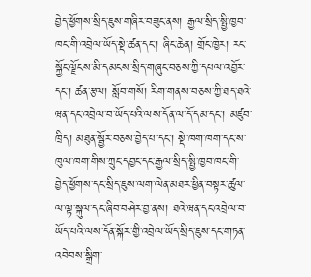བྱེད་ཕྱོགས་སྲིད་ཇུས་གཞིར་བཟུང་ནས། རྒྱལ་སྲིད་སྤྱི་ཁྱབ་ཁང་གི་འབྲེལ་ཡོད་སྡེ་ཚན་དང་། ཞིང་ཆེན། གྲོང་ཁྱེར། རང་སྐྱོང་ལྗོངས་མི་དམངས་སྲིད་གཞུང་བཅས་ཀྱི་དཔལ་འབྱོར་དང་། ཚན་རྩལ། སློབ་གསོ། རིག་གནས་བཅས་ཀྱི་ཐད་ཐའེ་ཝན་དང་འབྲེལ་བ་ཡོད་པའི་ལས་དོན་ལ་དོ་དམ་དང་། མཛུབ་ཁྲིད། མཐུན་སྦྱོར་བཅས་བྱེད་པ་དང་། སྡེ་ཁག་ཁག་དང་ས་ཁུལ་ཁག་གིས་ཀྲུང་དབྱང་དང་རྒྱལ་སྲིད་སྤྱི་ཁྱབ་ཁང་གི་བྱེད་ཕྱོགས་དང་སྲིད་ཇུས་ལག་ལེན་མཐར་ཕྱིན་བསྟར་ཚུལ་ལ་ལྟ་སྐུལ་དང་ཞིབ་བཤེར་བྱ་ནས། ཐའེ་ཝན་དང་འབྲེལ་བ་ཡོད་པའི་ལས་དོན་སྐོར་གྱི་འབྲེལ་ཡོད་སྲིད་ཇུས་དང་གཏན་འབེབས་སྒྲིག་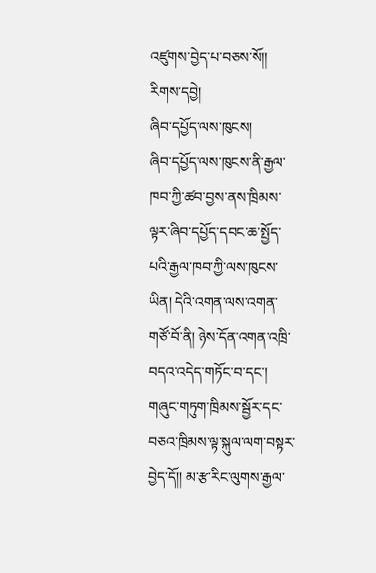འཛུགས་བྱེད་པ་བཅས་སོ།།
རིགས་དབྱེ།
ཞིབ་དཔྱོད་ལས་ཁུངས།
ཞིབ་དཔྱོད་ལས་ཁུངས་ནི་རྒྱལ་ཁབ་ཀྱི་ཚབ་བྱས་ནས་ཁྲིམས་ལྟར་ཞིབ་དཔྱོད་དབང་ཆ་སྤྱོད་པའི་རྒྱལ་ཁབ་ཀྱི་ལས་ཁུངས་ཡིན། དེའི་འགན་ལས་འགན་གཙོ་བོ་ནི། ཉེས་དོན་འགན་འཁྲི་བདའ་འདེད་གཏོང་བ་དང་། གཞུང་གཏུག་ཁྲིམས་སྦྱོར་དང་བཅའ་ཁྲིམས་ལྟ་སྐུལ་ལག་བསྟར་བྱེད་དོ།། མ་རྩ་རིང་ལུགས་རྒྱལ་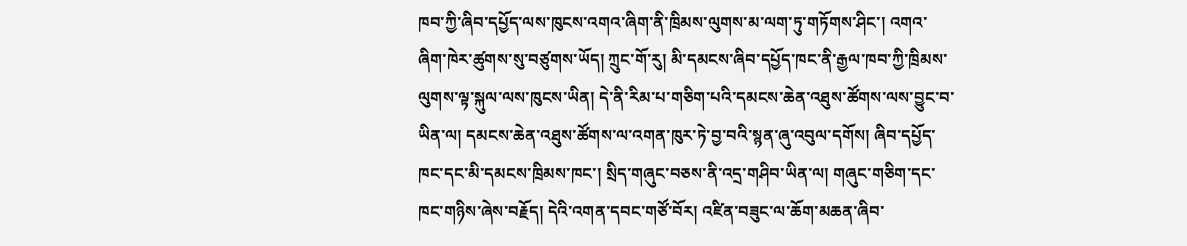ཁབ་ཀྱི་ཞིབ་དཔྱོད་ལས་ཁུངས་འགའ་ཞིག་ནི་ཁྲིམས་ལུགས་མ་ལག་ཏུ་གཏོགས་ཤིང་། འགའ་ཞིག་ཁེར་ཚུགས་སུ་བཙུགས་ཡོད། ཀྲུང་གོ་རུ། མི་དམངས་ཞིབ་དཔྱོད་ཁང་ནི་རྒྱལ་ཁབ་ཀྱི་ཁྲིམས་ལུགས་ལྟ་སྐུལ་ལས་ཁུངས་ཡིན། དེ་ནི་རིམ་པ་གཅིག་པའི་དམངས་ཆེན་འཐུས་ཚོགས་ལས་བྱུང་བ་ཡིན་ལ། དམངས་ཆེན་འཐུས་ཚོགས་ལ་འགན་ཁུར་ཏེ་བྱ་བའི་སྙན་ཞུ་འབུལ་དགོས། ཞིབ་དཔྱོད་ཁང་དང་མི་དམངས་ཁྲིམས་ཁང་། སྲིད་གཞུང་བཅས་ནི་འདྲ་གཤིབ་ཡིན་ལ། གཞུང་གཅིག་དང་ཁང་གཉིས་ཞེས་བརྗོད། དེའི་འགན་དབང་གཙོ་བོར། འཛིན་བཟུང་ལ་ཆོག་མཆན་ཞིབ་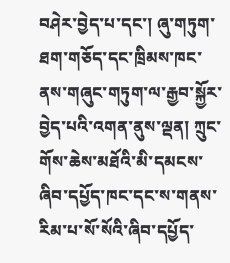བཤེར་བྱེད་པ་དང་། ཞུ་གཏུག་ཐག་གཅོད་དང་ཁྲིམས་ཁང་ནས་གཞུང་གཏུག་ལ་རྒྱབ་སྐྱོར་བྱེད་པའི་འགན་ནུས་ལྡན། ཀྲུང་གོས་ཆེས་མཐོའི་མི་དམངས་ཞིབ་དཔྱོད་ཁང་དང་ས་གནས་རིམ་པ་སོ་སོའི་ཞིབ་དཔྱོད་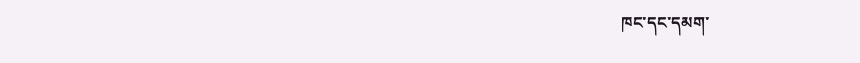ཁང་དང་དམག་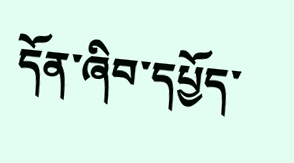དོན་ཞིབ་དཔྱོད་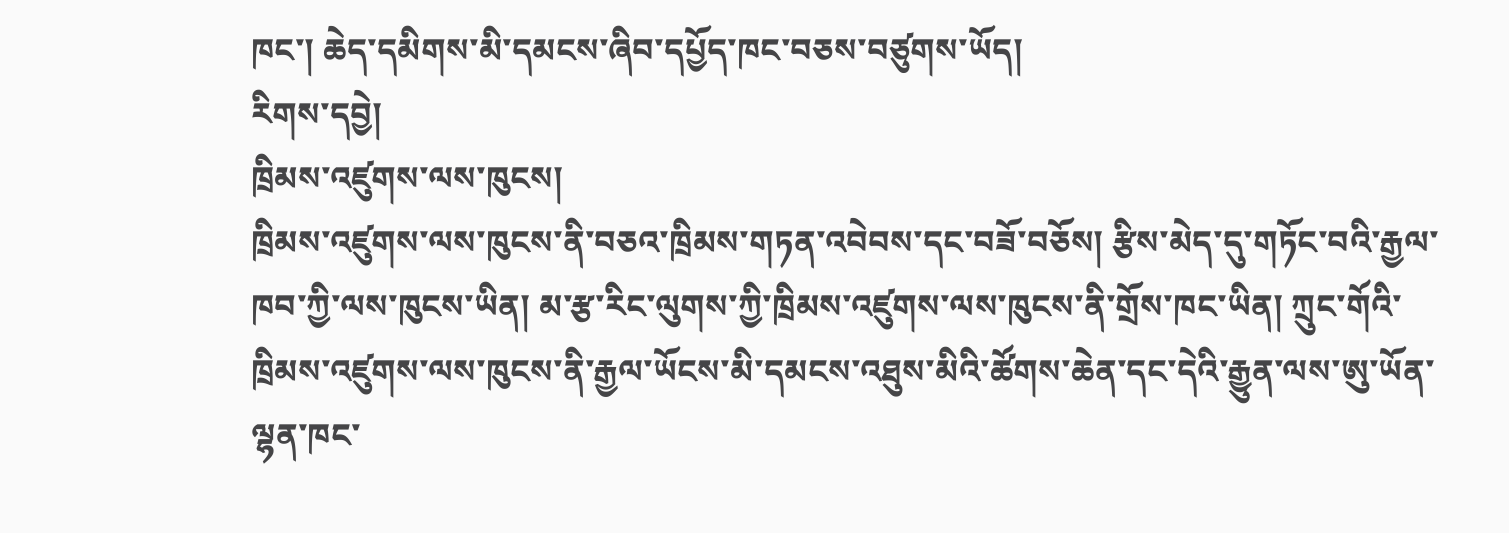ཁང་། ཆེད་དམིགས་མི་དམངས་ཞིབ་དཔྱོད་ཁང་བཅས་བཙུགས་ཡོད།
རིགས་དབྱེ།
ཁྲིམས་འཛུགས་ལས་ཁུངས།
ཁྲིམས་འཛུགས་ལས་ཁུངས་ནི་བཅའ་ཁྲིམས་གཏན་འབེབས་དང་བཟོ་བཅོས། རྩིས་མེད་དུ་གཏོང་བའི་རྒྱལ་ཁབ་ཀྱི་ལས་ཁུངས་ཡིན། མ་རྩ་རིང་ལུགས་ཀྱི་ཁྲིམས་འཛུགས་ལས་ཁུངས་ནི་གྲོས་ཁང་ཡིན། ཀྲུང་གོའི་ཁྲིམས་འཛུགས་ལས་ཁུངས་ནི་རྒྱལ་ཡོངས་མི་དམངས་འཐུས་མིའི་ཚོགས་ཆེན་དང་དེའི་རྒྱུན་ལས་ཨུ་ཡོན་ལྷན་ཁང་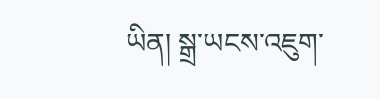ཡིན། སྒྲ་ཡངས་འཇུག་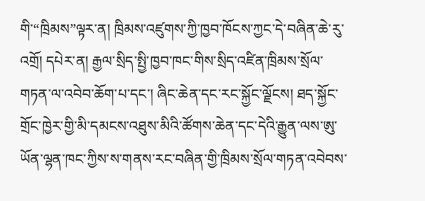གི་“ཁྲིམས”ལྟར་ན། ཁྲིམས་འཛུགས་ཀྱི་ཁྱབ་ཁོངས་ཀྱང་དེ་བཞིན་ཆེ་རུ་འགྲོ། དཔེར་ན། རྒྱལ་སྲིད་སྤྱི་ཁྱབ་ཁང་གིས་སྲིད་འཛིན་ཁྲིམས་སྲོལ་གཏན་ལ་འབེབ་ཆོག་པ་དང་། ཞིང་ཆེན་དང་རང་སྐྱོང་ལྗོངས། ཐད་སྐྱོང་གྲོང་ཁྱེར་གྱི་མི་དམངས་འཐུས་མིའི་ཚོགས་ཆེན་དང་དེའི་རྒྱུན་ལས་ཨུ་ཡོན་ལྷན་ཁང་ཀྱིས་ས་གནས་རང་བཞིན་གྱི་ཁྲིམས་སྲོལ་གཏན་འབེབས་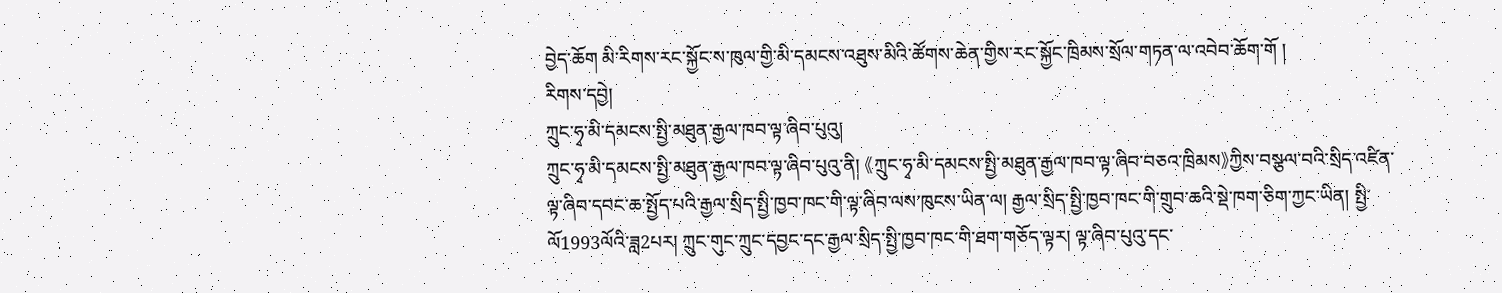བྱེད་ཆོག མི་རིགས་རང་སྐྱོང་ས་ཁུལ་གྱི་མི་དམངས་འཐུས་མིའི་ཚོགས་ཆེན་གྱིས་རང་སྐྱོང་ཁྲིམས་སྲོལ་གཏན་ལ་འབེབ་ཆོག་གོ །
རིགས་དབྱེ།
ཀྲུང་ཧྭ་མི་དམངས་སྤྱི་མཐུན་རྒྱལ་ཁབ་ལྟ་ཞིབ་པུའུ།
ཀྲུང་ཧྭ་མི་དམངས་སྤྱི་མཐུན་རྒྱལ་ཁབ་ལྟ་ཞིབ་པུའུ་ནི། 《ཀྲུང་ཧྭ་མི་དམངས་སྤྱི་མཐུན་རྒྱལ་ཁབ་ལྟ་ཞིབ་བཅའ་ཁྲིམས》ཀྱིས་བསྩལ་བའི་སྲིད་འཛིན་ལྟ་ཞིབ་དབང་ཆ་སྤྱོད་པའི་རྒྱལ་སྲིད་སྤྱི་ཁྱབ་ཁང་གི་ལྟ་ཞིབ་ལས་ཁུངས་ཡིན་ལ། རྒྱལ་སྲིད་སྤྱི་ཁྱབ་ཁང་གི་གྲུབ་ཆའི་སྡེ་ཁག་ཅིག་ཀྱང་ཡིན། སྤྱི་ལོ1993ལོའི་ཟླ2པར། ཀྲུང་གུང་ཀྲུང་དབྱང་དང་རྒྱལ་སྲིད་སྤྱི་ཁྱབ་ཁང་གི་ཐག་གཅོད་ལྟར། ལྟ་ཞིབ་པུའུ་དང་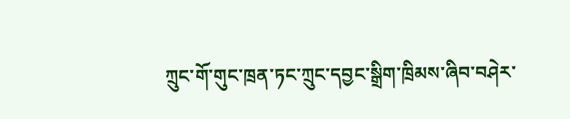ཀྲུང་གོ་གུང་ཁྲན་ཏང་ཀྲུང་དབྱང་སྒྲིག་ཁྲིམས་ཞིབ་བཤེར་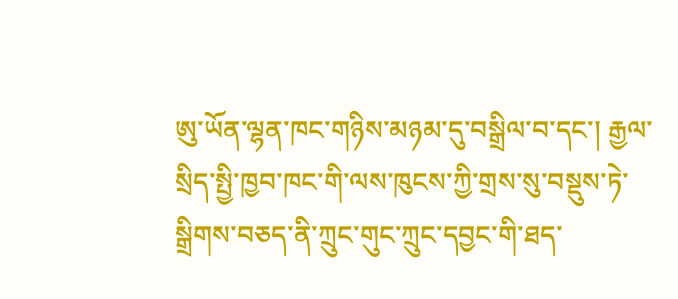ཨུ་ཡོན་ལྷན་ཁང་གཉིས་མཉམ་དུ་བསྒྲིལ་བ་དང་། རྒྱལ་སྲིད་སྤྱི་ཁྱབ་ཁང་གི་ལས་ཁུངས་ཀྱི་གྲས་སུ་བསྡུས་ཏེ་སྒྲིགས་བཅད་ནི་ཀྲུང་གུང་ཀྲུང་དབྱང་གི་ཐད་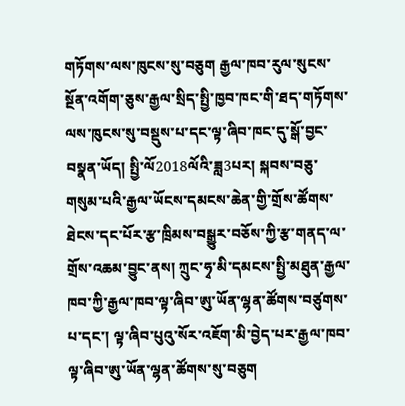གཏོགས་ལས་ཁུངས་སུ་བཅུག རྒྱལ་ཁབ་རུལ་སུངས་སྔོན་འགོག་ཅུས་རྒྱལ་སྲིད་སྤྱི་ཁྱབ་ཁང་གི་ཐད་གཏོགས་ལས་ཁུངས་སུ་བསྡུས་པ་དང་ལྟ་ཞིབ་ཁང་དུ་སྒོ་བྱང་བསྣན་ཡོད། སྤྱི་ལོ2018ལོའི་ཟླ3པར། སྐབས་བཅུ་གསུམ་པའི་རྒྱལ་ཡོངས་དམངས་ཆེན་གྱི་གྲོས་ཚོགས་ཐེངས་དང་པོར་རྩ་ཁྲིམས་བསྒྱུར་བཅོས་ཀྱི་རྩ་གནད་ལ་གྲོས་འཆམ་བྱུང་ནས། ཀྲུང་ཧྭ་མི་དམངས་སྤྱི་མཐུན་རྒྱལ་ཁབ་ཀྱི་རྒྱལ་ཁབ་ལྟ་ཞིབ་ཨུ་ཡོན་ལྷན་ཚོགས་བཙུགས་པ་དང་། ལྟ་ཞིབ་པུའུ་སོར་འཇོག་མི་བྱེད་པར་རྒྱལ་ཁབ་ལྟ་ཞིབ་ཨུ་ཡོན་ལྷན་ཚོགས་སུ་བཅུག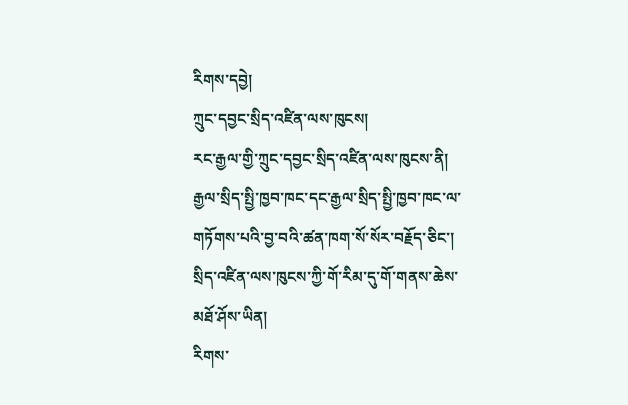རིགས་དབྱེ།
ཀྲུང་དབྱང་སྲིད་འཛིན་ལས་ཁུངས།
རང་རྒྱལ་གྱི་ཀྲུང་དབྱང་སྲིད་འཛིན་ལས་ཁུངས་ནི། རྒྱལ་སྲིད་སྤྱི་ཁྱབ་ཁང་དང་རྒྱལ་སྲིད་སྤྱི་ཁྱབ་ཁང་ལ་གཏོགས་པའི་བྱ་བའི་ཚན་ཁག་སོ་སོར་བརྗོད་ཅིང་། སྲིད་འཛིན་ལས་ཁུངས་ཀྱི་གོ་རིམ་དུ་གོ་གནས་ཆེས་མཐོ་ཤོས་ཡིན།
རིགས་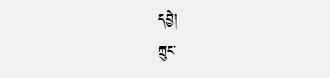དབྱེ།
ཀྲུང་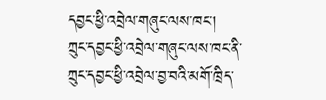དབྱང་ཕྱི་འབྲེལ་གཞུང་ལས་ཁང་།
ཀྲུང་དབྱང་ཕྱི་འབྲེལ་གཞུང་ལས་ཁང་ནི་ཀྲུང་དབྱང་ཕྱི་འབྲེལ་བྱ་བའི་མགོ་ཁྲིད་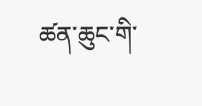ཚན་ཆུང་གི་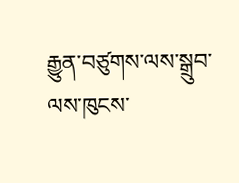རྒྱུན་བཙུགས་ལས་སྒྲུབ་ལས་ཁུངས་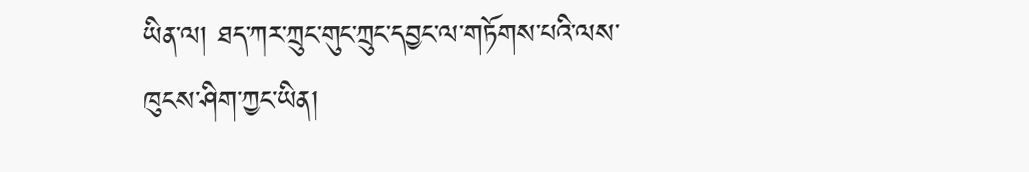ཡིན་ལ། ཐད་ཀར་ཀྲུང་གུང་ཀྲུང་དབྱང་ལ་གཏོགས་པའི་ལས་ཁུངས་ཤིག་ཀྱང་ཡིན།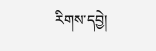རིགས་དབྱེ།